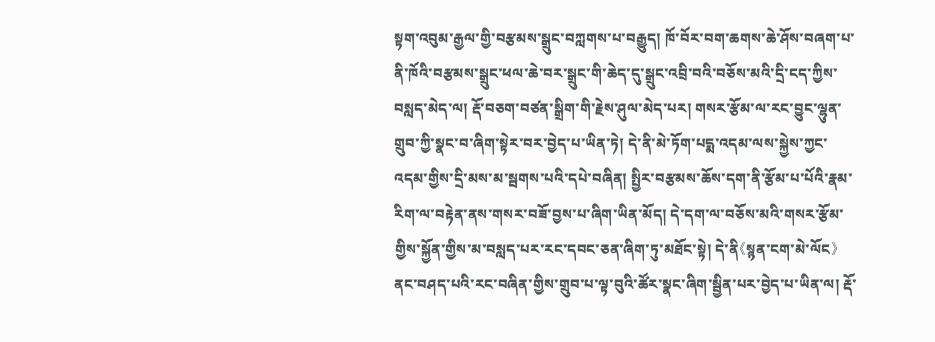སྟག་འབུམ་རྒྱལ་གྱི་བརྩམས་སྒྲུང་བཀླགས་པ་བརྒྱུད། ཁོ་བོར་བག་ཆགས་ཆེ་ཤོས་བཞག་པ་ནི་ཁོའི་བརྩམས་སྒྲུང་ཕལ་ཆེ་བར་སྒྲུང་གི་ཆེད་དུ་སྒྲུང་འབྲི་བའི་བཅོས་མའི་དྲི་ངད་ཀྱིས་བསླད་མེད་ལ། རྡོ་བཅག་བཙན་སྒྲིག་གི་རྗེས་ཤུལ་མེད་པར། གསར་རྩོམ་ལ་རང་བྱུང་ལྷུན་གྲུབ་ཀྱི་སྣང་བ་ཞིག་སྟེར་བར་བྱེད་པ་ཡིན་ཏེ། དེ་ནི་མེ་ཏོག་པདྨ་འདམ་ལས་སྐྱེས་ཀྱང་འདམ་གྱིས་དྲི་མས་མ་སྦགས་པའི་དཔེ་བཞིན། སྤྱིར་བརྩམས་ཆོས་དག་ནི་རྩོམ་པ་པོའི་རྣམ་རིག་ལ་བརྟེན་ནས་གསར་བཟོ་བྱས་པ་ཞིག་ཡིན་མོད། དེ་དག་ལ་བཅོས་མའི་གསར་རྩོམ་གྱིས་སྐྱོན་གྱིས་མ་བསླད་པར་རང་དབང་ཅན་ཞིག་ཏུ་མཐོང་སྟེ། དེ་ནི《སྙན་ངག་མེ་ལོང》ནང་བཤད་པའི་རང་བཞིན་གྱིས་གྲུབ་པ་ལྟ་བུའི་ཚོར་སྣང་ཞིག་སྦྱིན་པར་བྱེད་པ་ཡིན་ལ། རྡོ་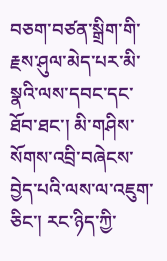བཅག་བཙན་སྒྲིག་གི་རྗས་ཤུལ་མེད་པར་མི་སྣའི་ལས་དབང་དང་ཐོབ་ཐང་། མི་གཤིས་སོགས་འབྲི་བཞེངས་བྱེད་པའི་ལས་ལ་འཇུག་ཅིང་། རང་ཉིད་ཀྱི་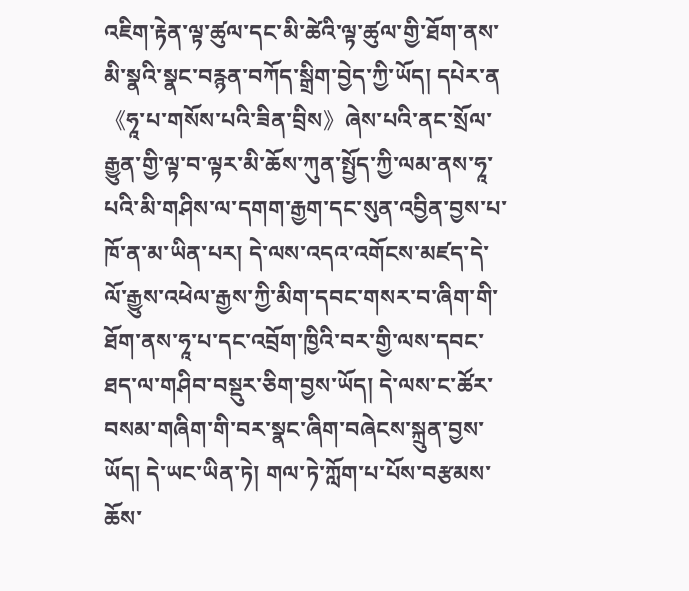འཇིག་རྟེན་ལྟ་ཚུལ་དང་མི་ཚེའི་ལྟ་ཚུལ་གྱི་ཐོག་ནས་མི་སྣའི་སྣང་བརྙན་བཀོད་སྒྲིག་བྱེད་ཀྱི་ཡོད། དཔེར་ན《ཧཱ་པ་གསོས་པའི་ཟིན་བྲིས》ཞེས་པའི་ནང་སྲོལ་རྒྱུན་གྱི་ལྟ་བ་ལྟར་མི་ཆོས་ཀུན་སྤྱོད་ཀྱི་ལམ་ནས་ཧཱ་པའི་མི་གཤིས་ལ་དགག་རྒྱག་དང་སུན་འབྱིན་བྱས་པ་ཁོ་ན་མ་ཡིན་པར། དེ་ལས་འདའ་འགོངས་མཛད་དེ་ལོ་རྒྱུས་འཕེལ་རྒྱས་ཀྱི་མིག་དབང་གསར་བ་ཞིག་གི་ཐོག་ནས་ཧཱ་པ་དང་འབྲོག་ཁྱིའི་བར་གྱི་ལས་དབང་ཐད་ལ་གཤིབ་བསྡུར་ཅིག་བྱས་ཡོད། དེ་ལས་ང་ཚོར་བསམ་གཞིག་གི་བར་སྣང་ཞིག་བཞེངས་སྐྲུན་བྱས་ཡོད། དེ་ཡང་ཡིན་ཏེ། གལ་ཏེ་ཀློག་པ་པོས་བརྩམས་ཆོས་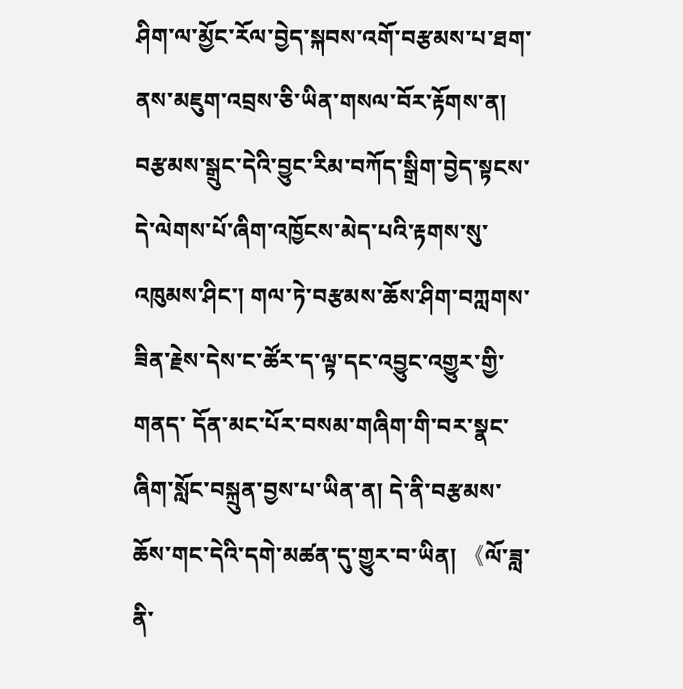ཤིག་ལ་མྱོང་རོལ་བྱེད་སྐབས་འགོ་བརྩམས་པ་ཐག་ནས་མཇུག་འབྲས་ཅི་ཡིན་གསལ་བོར་རྟོགས་ན། བརྩམས་སྒྲུང་དེའི་བྱུང་རིམ་བཀོད་སྒྲིག་བྱེད་སྟངས་དེ་ལེགས་པོ་ཞིག་འཁྱོངས་མེད་པའི་རྟགས་སུ་འཁུམས་ཤིང་། གལ་ཏེ་བརྩམས་ཆོས་ཤིག་བཀླགས་ཟིན་རྗེས་དེས་ང་ཚོར་ད་ལྟ་དང་འབྱུང་འགྱུར་གྱི་གནད་ དོན་མང་པོར་བསམ་གཞིག་གི་བར་སྣང་ཞིག་སློང་བསྐྲུན་བྱས་པ་ཡིན་ན། དེ་ནི་བརྩམས་ཆོས་གང་དེའི་དགེ་མཚན་དུ་གྱུར་བ་ཡིན། 《ལོ་ཟླ་ནི་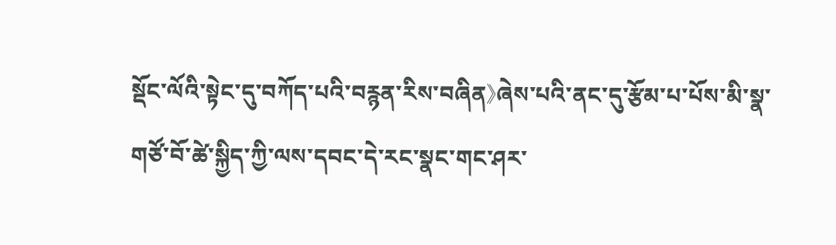སྡོང་ལོའི་སྟེང་དུ་བཀོད་པའི་བརྙན་རིས་བཞིན》ཞེས་པའི་ནང་དུ་རྩོམ་པ་པོས་མི་སྣ་གཙོ་བོ་ཚེ་སྐྱིད་ཀྱི་ལས་དབང་དེ་རང་སྣང་གང་ཤར་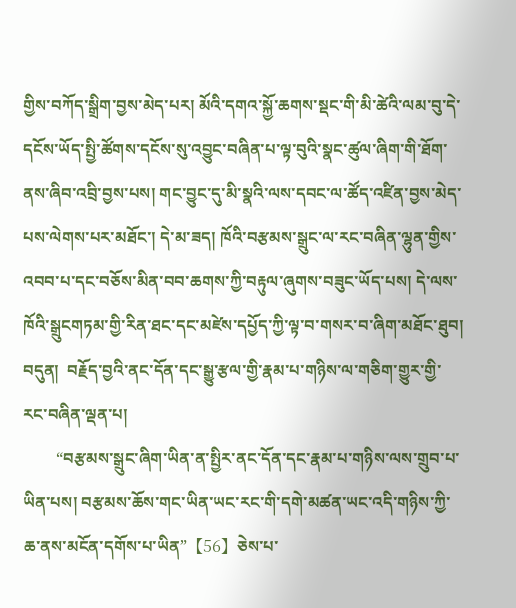གྱིས་བཀོད་སྒྲིག་བྱས་མེད་པར། མོའི་དགའ་སྐྱོ་ཆགས་སྡང་གི་མི་ཚེའི་ལམ་བུ་དེ་དངོས་ཡོད་སྤྱི་ཚོགས་དངོས་སུ་འབྱུང་བཞིན་པ་ལྟ་བུའི་སྣང་ཚུལ་ཞིག་གི་ཐོག་ནས་ཞིབ་འབྲི་བྱས་པས། གང་བྱུང་དུ་མི་སྣའི་ལས་དབང་ལ་ཚོད་འཛིན་བྱས་མེད་པས་ལེགས་པར་མཐོང་། དེ་མ་ཟད། ཁོའི་བརྩམས་སྒྲུང་ལ་རང་བཞིན་ལྷུན་གྱིས་འབབ་པ་དང་བཅོས་མིན་བབ་ཆགས་ཀྱི་བརྟུལ་ཞུགས་བཟུང་ཡོད་པས། དེ་ལས་ཁོའི་སྒྲུངགཏམ་གྱི་རིན་ཐང་དང་མཛེས་དཔྱོད་ཀྱི་ལྟ་བ་གསར་བ་ཞིག་མཐོང་ཐུབ།
བདུན།  བརྗོད་བྱའི་ནང་དོན་དང་སྒྱུ་རྩལ་གྱི་རྣམ་པ་གཉིས་ལ་གཅིག་གྱུར་གྱི་རང་བཞིན་ལྡན་པ།
        “བརྩམས་སྒྲུང་ཞིག་ཡིན་ན་སྤྱིར་ནང་དོན་དང་རྣམ་པ་གཉིས་ལས་གྲུབ་པ་ཡིན་པས། བརྩམས་ཆོས་གང་ཡིན་ཡང་རང་གི་དགེ་མཚན་ཡང་འདི་གཉིས་ཀྱི་ཆ་ནས་མངོན་དགོས་པ་ཡིན”【56】ཅེས་པ་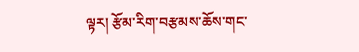ལྟར། རྩོམ་རིག་བརྩམས་ཆོས་གང་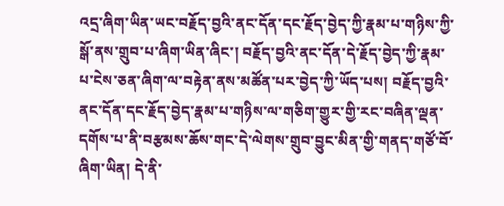འདྲ་ཞིག་ཡིན་ཡང་བརྗོད་བྱའི་ནང་དོན་དང་རྗོད་བྱེད་ཀྱི་རྣམ་པ་གཉིས་ཀྱི་སྒོ་ནས་གྲུབ་པ་ཞིག་ཡིན་ཞིང་། བརྗོད་བྱའི་ནང་དོན་དེ་རྗོད་བྱེད་ཀྱི་རྣམ་པ་ངེས་ཅན་ཞིག་ལ་བརྟེན་ནས་མཚོན་པར་བྱེད་ཀྱི་ཡོད་པས། བརྗོད་བྱའི་ནང་དོན་དང་རྗོད་བྱེད་རྣམ་པ་གཉིས་ལ་གཅིག་གྱུར་གྱི་རང་བཞིན་ལྡན་དགོས་པ་ནི་བརྩམས་ཆོས་གང་དེ་ལེགས་གྲུབ་བྱུང་མིན་གྱི་གནད་གཙོ་བོ་ཞིག་ཡིན། དེ་ནི་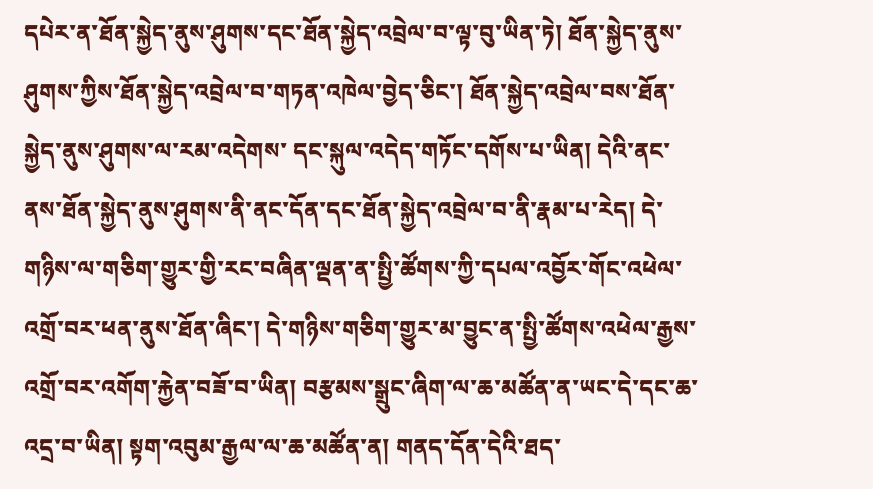དཔེར་ན་ཐོན་སྐྱེད་ནུས་ཤུགས་དང་ཐོན་སྐྱེད་འབྲེལ་བ་ལྟ་བུ་ཡིན་ཏེ། ཐོན་སྐྱེད་ནུས་ཤུགས་ཀྱིས་ཐོན་སྐྱེད་འབྲེལ་བ་གཏན་འཁེལ་བྱེད་ཅིང་། ཐོན་སྐྱེད་འབྲེལ་བས་ཐོན་སྐྱེད་ནུས་ཤུགས་ལ་རམ་འདེགས་ དང་སྐུལ་འདེད་གཏོང་དགོས་པ་ཡིན། དེའི་ནང་ནས་ཐོན་སྐྱེད་ནུས་ཤུགས་ནི་ནང་དོན་དང་ཐོན་སྐྱེད་འབྲེལ་བ་ནི་རྣམ་པ་རེད། དེ་གཉིས་ལ་གཅིག་གྱུར་གྱི་རང་བཞིན་ལྡན་ན་སྤྱི་ཚོགས་ཀྱི་དཔལ་འབྱོར་གོང་འཕེལ་འགྲོ་བར་ཕན་ནུས་ཐོན་ཞིང་། དེ་གཉིས་གཅིག་གྱུར་མ་བྱུང་ན་སྤྱི་ཚོགས་འཕེལ་རྒྱས་འགྲོ་བར་འགོག་རྐྱེན་བཟོ་བ་ཡིན། བརྩམས་སྒྲུང་ཞིག་ལ་ཆ་མཚོན་ན་ཡང་དེ་དང་ཆ་འདྲ་བ་ཡིན། སྟག་འབུམ་རྒྱལ་ལ་ཆ་མཚོན་ན། གནད་དོན་དེའི་ཐད་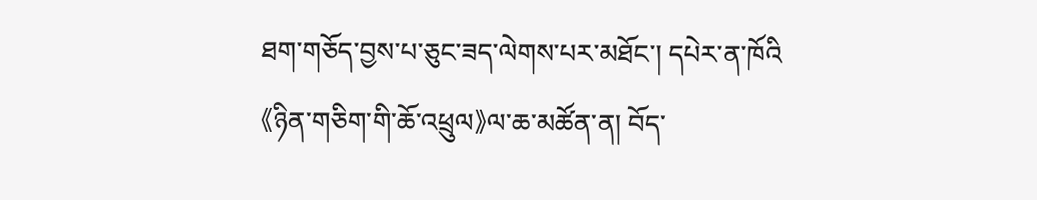ཐག་གཅོད་བྱས་པ་ཅུང་ཟད་ལེགས་པར་མཐོང་། དཔེར་ན་ཁོའི《ཉིན་གཅིག་གི་ཆོ་འཕྲུལ》ལ་ཆ་མཚོན་ན། བོད་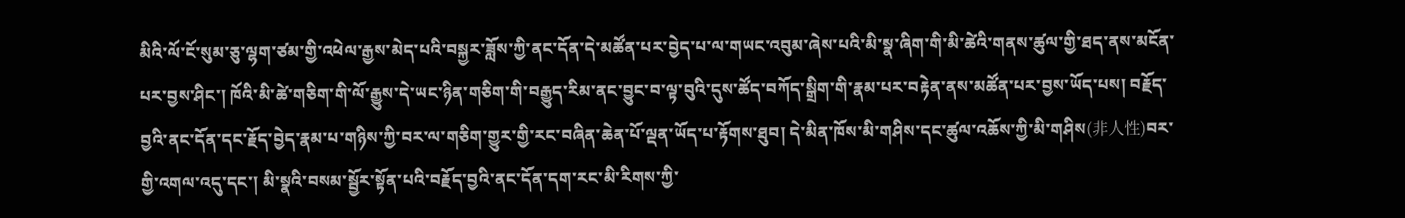མིའི་ལོ་ངོ་སུམ་ཅུ་ལྷག་ཙམ་གྱི་འཕེལ་རྒྱས་མེད་པའི་བསྐྱར་ཟློས་ཀྱི་ནང་དོན་དེ་མཚོན་པར་བྱེད་པ་ལ་གཡང་འབུམ་ཞེས་པའི་མི་སྣ་ཞིག་གི་མི་ཚེའི་གནས་ཚུལ་གྱི་ཐད་ནས་མངོན་པར་བྱས་ཤིང་། ཁོའི་མི་ཚེ་གཅིག་གི་ལོ་རྒྱུས་དེ་ཡང་ཉིན་གཅིག་གི་བརྒྱུད་རིམ་ནང་བྱུང་བ་ལྟ་བུའི་དུས་ཚོད་བཀོད་སྒྲིག་གི་རྣམ་པར་བརྟེན་ནས་མཚོན་པར་བྱས་ཡོད་པས། བརྗོད་བྱའི་ནང་དོན་དང་རྗོད་བྱེད་རྣམ་པ་གཉིས་ཀྱི་བར་ལ་གཅིག་གྱུར་གྱི་རང་བཞིན་ཆེན་པོ་ལྡན་ཡོད་པ་རྟོགས་ཐུབ། དེ་མིན་ཁོས་མི་གཤིས་དང་ཚུལ་འཆོས་ཀྱི་མི་གཤིས(非人性)བར་གྱི་འགལ་འདུ་དང་། མི་སྣའི་བསམ་སྦྱོར་སྟོན་པའི་བརྗོད་བྱའི་ནང་དོན་དག་རང་མི་རིགས་ཀྱི་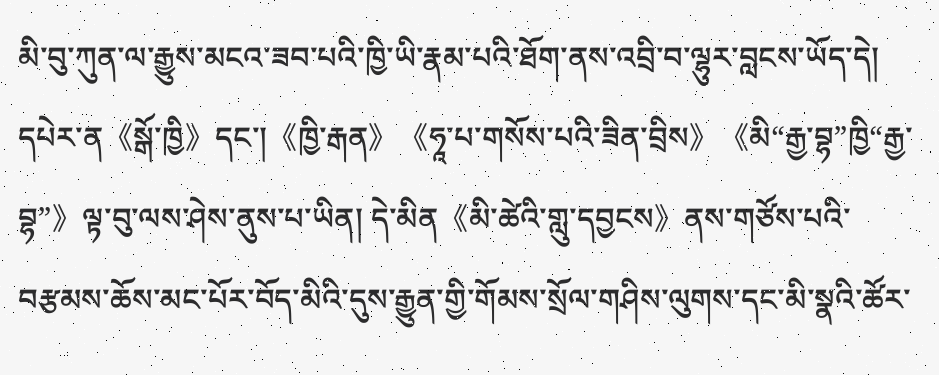མི་བུ་ཀུན་ལ་རྒྱུས་མངའ་ཟབ་པའི་ཁྱི་ཡི་རྣམ་པའི་ཐོག་ནས་འབྲི་བ་ལྷུར་བླངས་ཡོད་དེ། དཔེར་ན《སྒོ་ཁྱི》དང་།《ཁྱི་རྒན》《ཧཱ་པ་གསོས་པའི་ཟིན་བྲིས》《མི“རྒྱ་བྷ”ཁྱི“རྒྱ་བྷ”》ལྟ་བུ་ལས་ཤེས་ནུས་པ་ཡིན། དེ་མིན《མི་ཚེའི་གླུ་དབྱངས》ནས་གཙོས་པའི་བརྩམས་ཆོས་མང་པོར་བོད་མིའི་དུས་རྒྱུན་གྱི་གོམས་སྲོལ་གཤིས་ལུགས་དང་མི་སྣའི་ཚོར་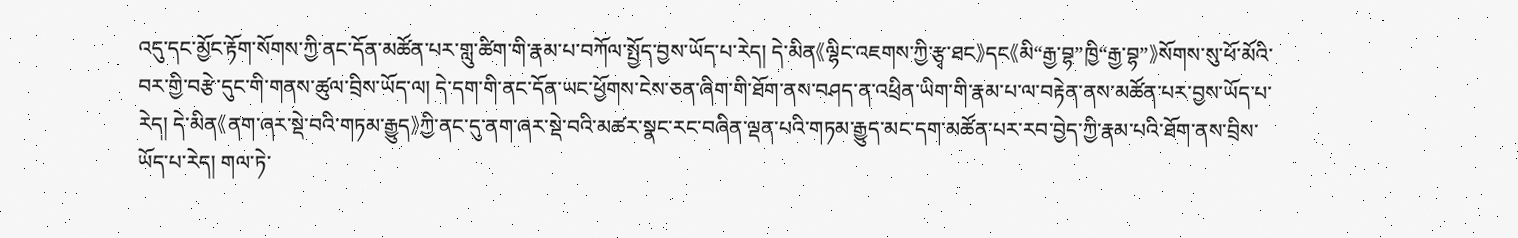འདུ་དང་མྱོང་རྟོག་སོགས་ཀྱི་ནང་དོན་མཚོན་པར་གླུ་ཚིག་གི་རྣམ་པ་བཀོལ་སྤྱོད་བྱས་ཡོད་པ་རེད། དེ་མིན《ལྷིང་འཇགས་ཀྱི་རྩྭ་ཐང》དང《མི“རྒྱ་བྷ”ཁྱི“རྒྱ་བྷ”》སོགས་སུ་ཕོ་མོའི་བར་གྱི་བརྩེ་དུང་གི་གནས་ཚུལ་བྲིས་ཡོད་ལ། དེ་དག་གི་ནང་དོན་ཡང་ཕྱོགས་ངེས་ཅན་ཞིག་གི་ཐོག་ནས་བཤད་ན་འཕྲིན་ཡིག་གི་རྣམ་པ་ལ་བརྟེན་ནས་མཚོན་པར་བྱས་ཡོད་པ་རེད། དེ་མིན《ནག་ཞར་སྡེ་བའི་གཏམ་རྒྱུད》ཀྱི་ནང་དུ་ནག་ཞར་སྡེ་བའི་མཚར་སྣང་རང་བཞིན་ལྡན་པའི་གཏམ་རྒྱུད་མང་དག་མཚོན་པར་རབ་བྱེད་ཀྱི་རྣམ་པའི་ཐོག་ནས་བྲིས་ཡོད་པ་རེད། གལ་ཏེ་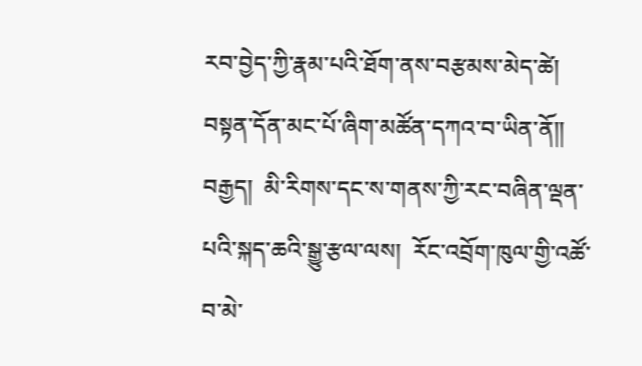རབ་བྱེད་ཀྱི་རྣམ་པའི་ཐོག་ནས་བརྩམས་མེད་ཚེ། བསྟན་དོན་མང་པོ་ཞིག་མཚོན་དཀའ་བ་ཡིན་ནོ།།
བརྒྱད།  མི་རིགས་དང་ས་གནས་ཀྱི་རང་བཞིན་ལྡན་པའི་སྐད་ཆའི་སྒྱུ་རྩལ་ལས།  རོང་འབྲོག་ཁུལ་གྱི་འཚོ་བ་མེ་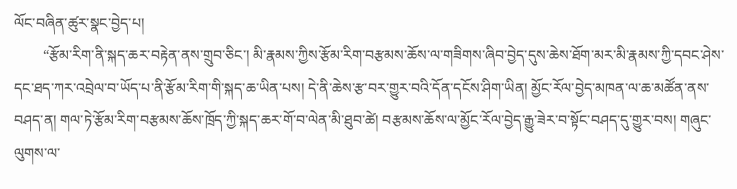ལོང་བཞིན་ཚུར་སྣང་བྱེད་པ།
        “རྩོམ་རིག་ནི་སྐད་ཆར་བརྟེན་ནས་གྲུབ་ཅིང་། མི་རྣམས་ཀྱིས་རྩོམ་རིག་བརྩམས་ཆོས་ལ་གཟིགས་ཞིབ་བྱེད་དུས་ཆེས་ཐོག་མར་མི་རྣམས་ཀྱི་དབང་ཤེས་དང་ཐད་ཀར་འབྲེལ་བ་ཡོད་པ་ནི་རྩོམ་རིག་གི་སྐད་ཆ་ཡིན་པས། དེ་ནི་ཆེས་རྩ་བར་གྱུར་བའི་དོན་དངོས་ཤིག་ཡིན། མྱོང་རོལ་བྱེད་མཁན་ལ་ཆ་མཚོན་ནས་བཤད་ན། གལ་ཏེ་རྩོམ་རིག་བརྩམས་ཆོས་ཁྲོད་ཀྱི་སྐད་ཆར་གོ་བ་ལེན་མི་ཐུབ་ཚེ། བརྩམས་ཆོས་ལ་མྱོང་རོལ་བྱེད་རྒྱུ་ཟེར་བ་སྟོང་བཤད་དུ་གྱུར་བས། གཞུང་ལུགས་ལ་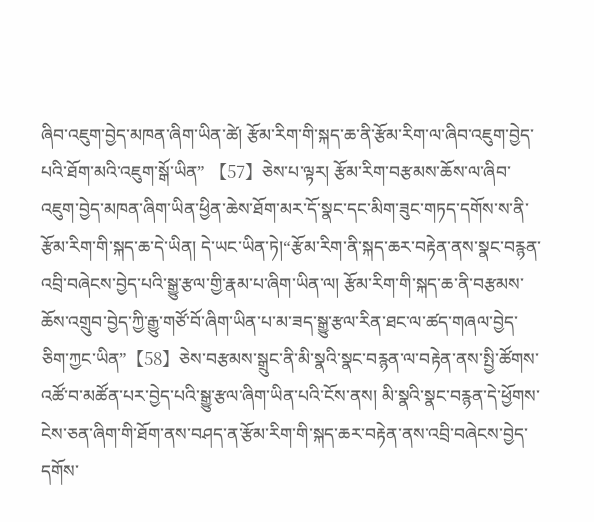ཞིབ་འཇུག་བྱེད་མཁན་ཞིག་ཡིན་ཚེ། རྩོམ་རིག་གི་སྐད་ཆ་ནི་རྩོམ་རིག་ལ་ཞིབ་འཇུག་བྱེད་པའི་ཐོག་མའི་འཇུག་སྒོ་ཡིན” 【57】ཅེས་པ་ལྟར། རྩོམ་རིག་བརྩམས་ཆོས་ལ་ཞིབ་འཇུག་བྱེད་མཁན་ཞིག་ཡིན་ཕྱིན་ཆེས་ཐོག་མར་དོ་སྣང་དང་མིག་ཟུང་གཏད་དགོས་ས་ནི་རྩོམ་རིག་གི་སྐད་ཆ་དེ་ཡིན། དེ་ཡང་ཡིན་ཏེ།“རྩོམ་རིག་ནི་སྐད་ཆར་བརྟེན་ནས་སྣང་བརྙན་འབྲི་བཞེངས་བྱེད་པའི་སྒྱུ་རྩལ་གྱི་རྣམ་པ་ཞིག་ཡིན་ལ། རྩོམ་རིག་གི་སྐད་ཆ་ནི་བརྩམས་ཆོས་འགྲུབ་བྱེད་ཀྱི་རྒྱུ་གཙོ་བོ་ཞིག་ཡིན་པ་མ་ཟད་སྒྱུ་རྩལ་རིན་ཐང་ལ་ཚད་གཞལ་བྱེད་ཅིག་ཀྱང་ཡིན”【58】ཅེས་བརྩམས་སྒྲུང་ནི་མི་སྣའི་སྣང་བརྙན་ལ་བརྟེན་ནས་སྤྱི་ཚོགས་འཚོ་བ་མཚོན་པར་བྱེད་པའི་སྒྱུ་རྩལ་ཞིག་ཡིན་པའི་ངོས་ནས། མི་སྣའི་སྣང་བརྙན་དེ་ཕྱོགས་ངེས་ཅན་ཞིག་གི་ཐོག་ནས་བཤད་ན་རྩོམ་རིག་གི་སྐད་ཆར་བརྟེན་ནས་འབྲི་བཞེངས་བྱེད་དགོས་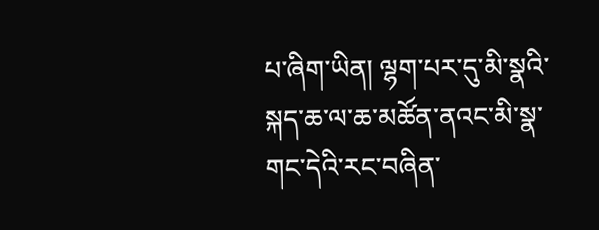པ་ཞིག་ཡིན། ལྷག་པར་དུ་མི་སྣའི་སྐད་ཆ་ལ་ཆ་མཚོན་ནའང་མི་སྣ་གང་དེའི་རང་བཞིན་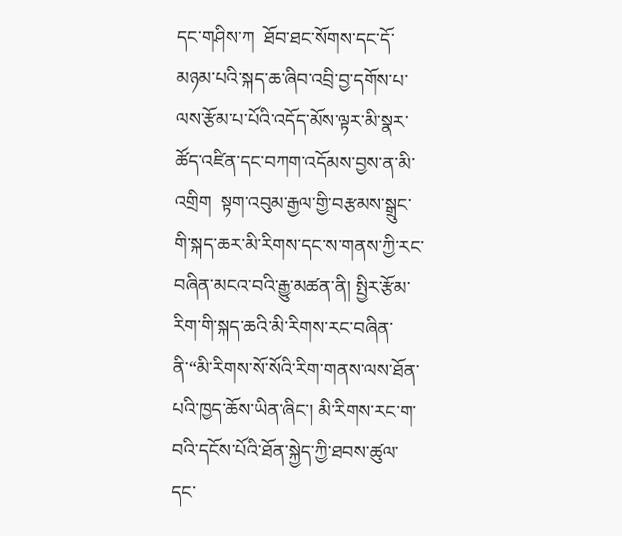དང་གཤིས་ཀ  ཐོབ་ཐང་སོགས་དང་དོ་མཉམ་པའི་སྐད་ཆ་ཞིབ་འབྲི་བྱ་དགོས་པ་ལས་རྩོམ་པ་པོའི་འདོད་མོས་ལྟར་མི་སྣར་ཚོད་འཛིན་དང་བཀག་འདོམས་བྱས་ན་མི་འགྲིག  སྟག་འབུམ་རྒྱལ་གྱི་བརྩམས་སྒྲུང་གི་སྐད་ཆར་མི་རིགས་དང་ས་གནས་ཀྱི་རང་བཞིན་མངའ་བའི་རྒྱུ་མཚན་ནི། སྤྱིར་རྩོམ་རིག་གི་སྐད་ཆའི་མི་རིགས་རང་བཞིན་ནི་“མི་རིགས་སོ་སོའི་རིག་གནས་ལས་ཐོན་པའི་ཁྱད་ཆོས་ཡིན་ཞིང་། མི་རིགས་རང་ག་བའི་དངོས་པོའི་ཐོན་སྐྱེད་ཀྱི་ཐབས་ཚུལ་དང་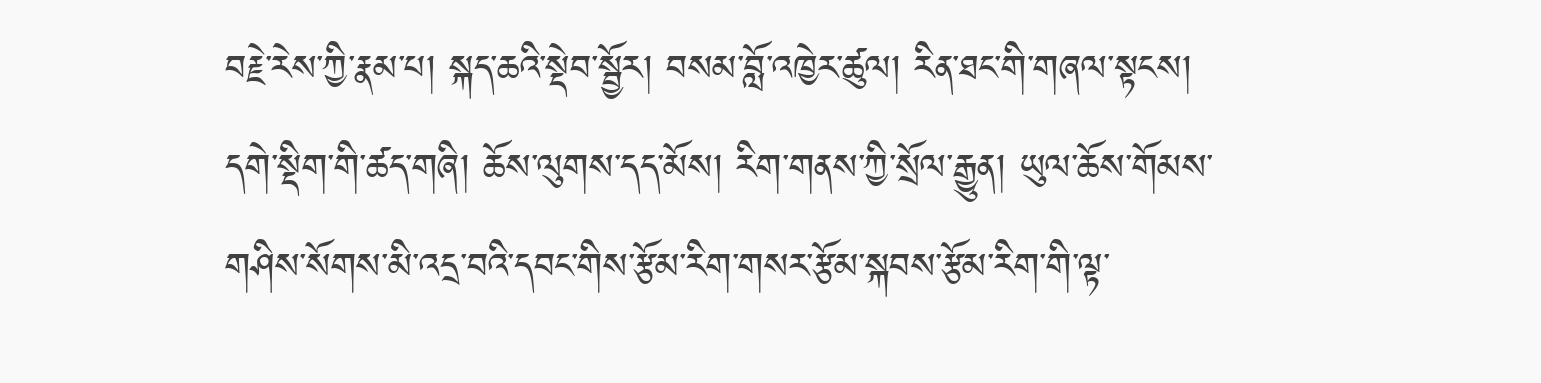བརྗེ་རེས་ཀྱི་རྣམ་པ། སྐད་ཆའི་སྡེབ་སྦྱོར། བསམ་བློ་འཁྱེར་ཚུལ། རིན་ཐང་གི་གཞལ་སྟངས། དགེ་སྡིག་གི་ཚད་གཞི། ཆོས་ལུགས་དད་མོས། རིག་གནས་ཀྱི་སྲོལ་རྒྱུན། ཡུལ་ཆོས་གོམས་གཤིས་སོགས་མི་འདྲ་བའི་དབང་གིས་རྩོམ་རིག་གསར་རྩོམ་སྐབས་རྩོམ་རིག་གི་ལྟ་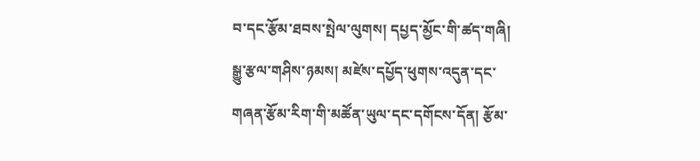བ་དང་རྩོམ་ཐབས་སྤེལ་ལུགས། དཔྱད་མྱོང་གི་ཚད་གཞི། སྒྱུ་རྩལ་གཤིས་ཉམས། མཛེས་དཔྱོད་ཕུགས་འདུན་དང་གཞན་རྩོམ་རིག་གི་མཚོན་ཡུལ་དང་དགོངས་དོན། རྩོམ་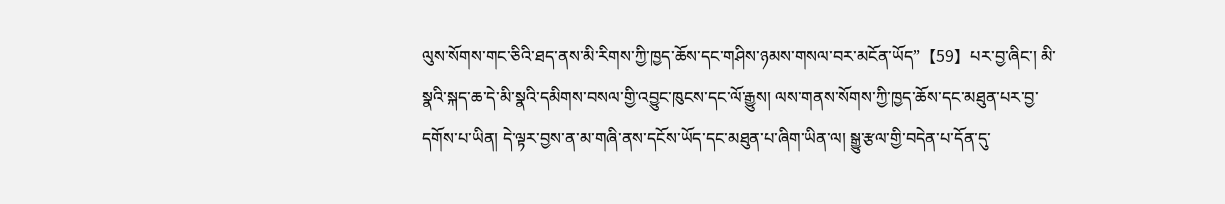ལུས་སོགས་གང་ཅིའི་ཐད་ནས་མི་རིགས་ཀྱི་ཁྱད་ཆོས་དང་གཤིས་ཉམས་གསལ་བར་མངོན་ཡོད”【59】པར་བྱ་ཞིང་། མི་སྣའི་སྐད་ཆ་དེ་མི་སྣའི་དམིགས་བསལ་གྱི་འབྱུང་ཁུངས་དང་ལོ་རྒྱུས། ལས་གནས་སོགས་ཀྱི་ཁྱད་ཆོས་དང་མཐུན་པར་བྱ་དགོས་པ་ཡིན། དེ་ལྟར་བྱས་ན་མ་གཞི་ནས་དངོས་ཡོད་དང་མཐུན་པ་ཞིག་ཡིན་ལ། སྒྱུ་རྩལ་གྱི་བདེན་པ་དོན་དུ་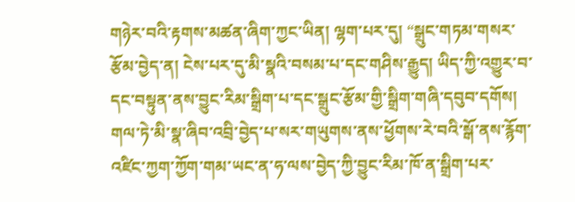གཉེར་བའི་རྟགས་མཚན་ཞིག་ཀྱང་ཡིན། ལྷག་པར་དུ། “སྒྲུང་གཏམ་གསར་རྩོམ་བྱེད་ན། ངེས་པར་དུ་མི་སྣའི་བསམ་པ་དང་གཤིས་རྒྱུད། ཡིད་ཀྱི་འགྱུར་བ་དང་བསྟུན་ནས་བྱུང་རིམ་སྒྲིག་པ་དང་སྒྲུང་རྩོམ་གྱི་སྒྲིག་གཞི་དབུབ་དགོས། གལ་ཏེ་མི་སྣ་ཞིབ་འབྲི་བྱེད་པ་སར་གཡུགས་ནས་ཕྱོགས་རེ་བའི་སྒོ་ནས་རྙོག་འཛིང་ཀྱག་ཀྱོག་གམ་ཡང་ན་ཧ་ལས་བྱེད་ཀྱི་བྱུང་རིམ་ཁོ་ན་སྒྲིག་པར་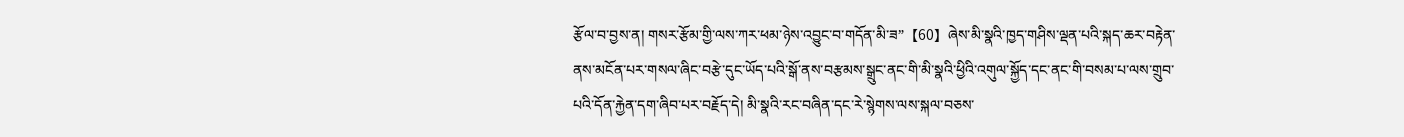རྩོལ་བ་བྱས་ན། གསར་རྩོམ་གྱི་ལས་ཀར་ཕམ་ཉེས་འབྱུང་བ་གདོན་མི་ཟ”【60】ཞེས་མི་སྣའི་ཁྱད་གཤིས་ལྡན་པའི་སྐད་ཆར་བརྟེན་ནས་མངོན་པར་གསལ་ཞིང་བརྩེ་དུང་ཡོད་པའི་སྒོ་ནས་བརྩམས་སྒྲུང་ནང་གི་མི་སྣའི་ཕྱིའི་འགུལ་སྐྱོད་དང་ནང་གི་བསམ་པ་ལས་གྲུབ་པའི་དོན་རྐྱེན་དག་ཞིབ་པར་བརྗོད་དེ། མི་སྣའི་རང་བཞིན་དང་རེ་སྙེགས་ལས་སྐལ་བཅས་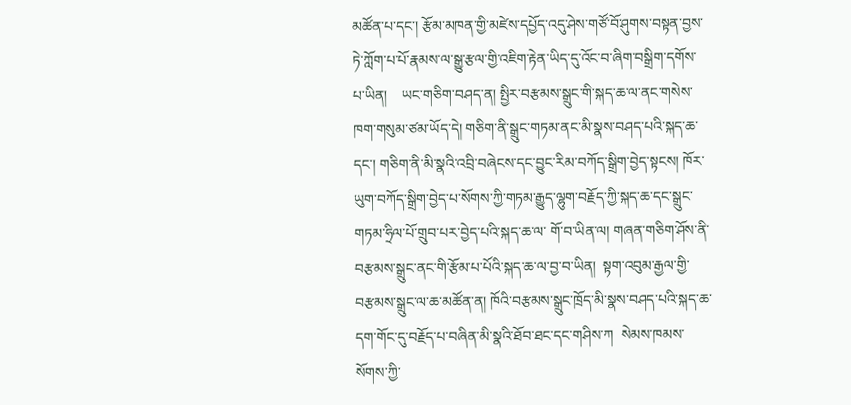མཚོན་པ་དང་། རྩོམ་མཁན་གྱི་མཛེས་དཔྱོད་འདུ་ཤེས་གཙོ་བོ་ཤུགས་བསྟན་བྱས་ཏེ་ཀློག་པ་པོ་རྣམས་ལ་སྒྱུ་རྩལ་གྱི་འཇིག་རྟེན་ཡིད་དུ་འོང་བ་ཞིག་བསྒྲིག་དགོས་པ་ཡིན།    ཡང་གཅིག་བཤད་ན། སྤྱིར་བརྩམས་སྒྲུང་གི་སྐད་ཆ་ལ་ནང་གསེས་ཁག་གསུམ་ཙམ་ཡོད་དེ། གཅིག་ནི་སྒྲུང་གཏམ་ནང་མི་སྣས་བཤད་པའི་སྐད་ཆ་དང་། གཅིག་ནི་མི་སྣའི་འབྲི་བཞེངས་དང་བྱུང་རིམ་བཀོད་སྒྲིག་བྱེད་སྟངས། ཁོར་ཡུག་བཀོད་སྒྲིག་བྱེད་པ་སོགས་ཀྱི་གཏམ་རྒྱུད་ལྷུག་བརྗོད་ཀྱི་སྐད་ཆ་དང་སྒྲུང་གཏམ་ཧྲིལ་པོ་གྲུབ་པར་བྱེད་པའི་སྐད་ཆ་ལ་ གོ་བ་ཡིན་ལ། གཞན་གཅིག་ཤོས་ནི་བརྩམས་སྒྲུང་ནང་གི་རྩོམ་པ་པོའི་སྐད་ཆ་ལ་བྱ་བ་ཡིན།  སྟག་འབུམ་རྒྱལ་གྱི་བརྩམས་སྒྲུང་ལ་ཆ་མཚོན་ན། ཁོའི་བརྩམས་སྒྲུང་ཁྲོད་མི་སྣས་བཤད་པའི་སྐད་ཆ་དག་གོང་དུ་བརྗོད་པ་བཞིན་མི་སྣའི་ཐོབ་ཐང་དང་གཤིས་ཀ  སེམས་ཁམས་སོགས་ཀྱི་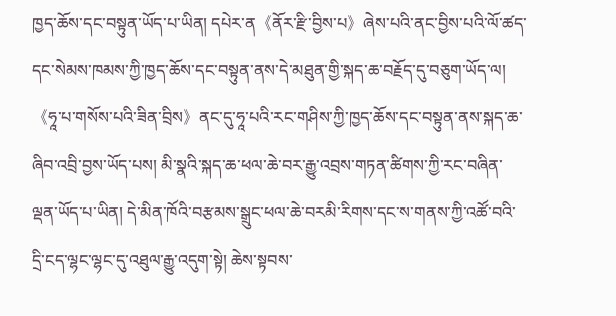ཁྱད་ཆོས་དང་བསྟུན་ཡོད་པ་ཡིན། དཔེར་ན《ནོར་རྫི་བྱིས་པ》ཞེས་པའི་ནང་བྱིས་པའི་ལོ་ཚད་དང་སེམས་ཁམས་ཀྱི་ཁྱད་ཆོས་དང་བསྟུན་ནས་དེ་མཐུན་གྱི་སྐད་ཆ་བརྗོད་དུ་བཅུག་ཡོད་ལ། 《ཧཱ་པ་གསོས་པའི་ཟིན་བྲིས》ནང་དུ་ཧཱ་པའི་རང་གཤིས་ཀྱི་ཁྱད་ཆོས་དང་བསྟུན་ནས་སྐད་ཆ་ཞིབ་འབྲི་བྱས་ཡོད་པས། མི་སྣའི་སྐད་ཆ་ཕལ་ཆེ་བར་རྒྱུ་འབྲས་གཏན་ཚིགས་ཀྱི་རང་བཞིན་ལྡན་ཡོད་པ་ཡིན། དེ་མིན་ཁོའི་བརྩམས་སྒྲུང་ཕལ་ཆེ་བརམི་རིགས་དང་ས་གནས་ཀྱི་འཚོ་བའི་དྲི་ངད་ལྷང་ལྷང་དུ་འཐུལ་རྒྱུ་འདུག་སྟེ། ཆེས་སྟབས་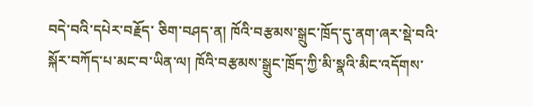བདེ་བའི་དཔེར་བརྗོད་ ཅིག་བཤད་ན། ཁོའི་བརྩམས་སྒྲུང་ཁྲོད་དུ་ནག་ཞར་སྡེ་བའི་སྐོར་བཀོད་པ་མང་བ་ཡིན་ལ། ཁོའི་བརྩམས་སྒྲུང་ཁྲོད་ཀྱི་མི་སྣའི་མིང་འདོགས་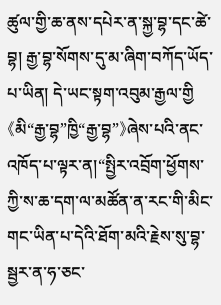ཚུལ་གྱི་ཆ་ནས་དཔེར་ན་སྐྱ་བྷ་དང་ཚེ་བྷ། རྒྱ་བྷ་སོགས་དུ་མ་ཞིག་བཀོད་ཡོད་པ་ཡིན། དེ་ཡང་སྟག་འབུམ་རྒྱལ་གྱི《མི“རྒྱ་བྷ”ཁྱི“རྒྱ་བྷ”》ཞེས་པའི་ནང་འཁོད་པ་ལྟར་ན།“སྤྱིར་འབྲོག་ཕྱོགས་ཀྱི་ས་ཆ་དག་ལ་མཚོན་ན་རང་གི་མིང་གང་ཡིན་པ་དེའི་ཐོག་མའི་རྗེས་སུ་བྷ་སྦྱར་ན་ཧ་ཅང་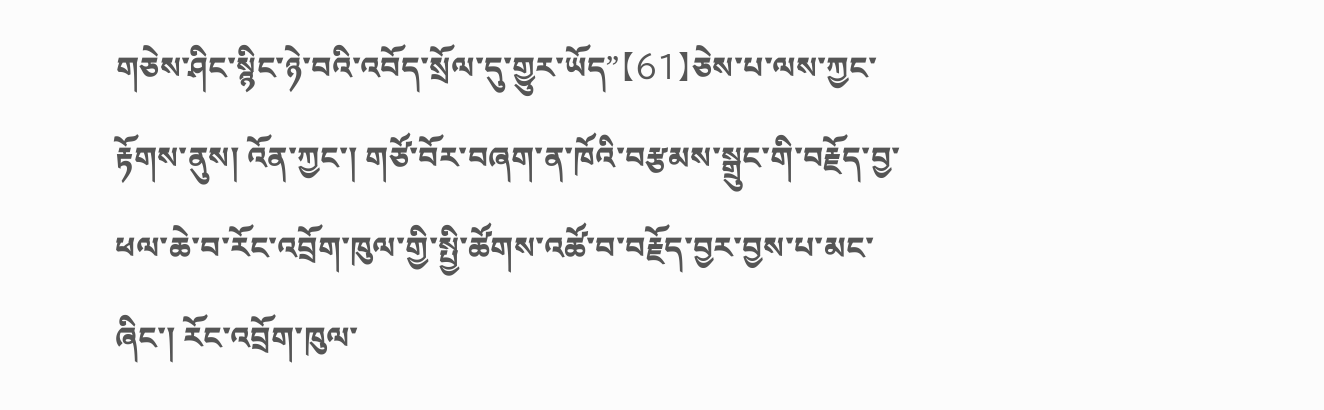གཅེས་ཤིང་སྙིང་ཉེ་བའི་འབོད་སྲོལ་དུ་གྱུར་ཡོད”【61】ཅེས་པ་ལས་ཀྱང་རྟོགས་ནུས། འོན་ཀྱང་། གཙོ་བོར་བཞག་ན་ཁོའི་བརྩམས་སྒྲུང་གི་བརྗོད་བྱ་ཕལ་ཆེ་བ་རོང་འབྲོག་ཁུལ་གྱི་སྤྱི་ཚོགས་འཚོ་བ་བརྗོད་བྱར་བྱས་པ་མང་ཞིང་། རོང་འབྲོག་ཁུལ་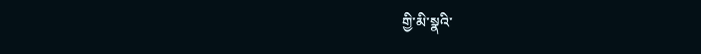གྱི་མི་སྣའི་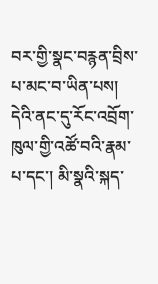བར་གྱི་སྣང་བརྙན་བྲིས་པ་མང་བ་ཡིན་པས། དེའི་ནང་དུ་རོང་འབྲོག་ཁུལ་གྱི་འཚོ་བའི་རྣམ་པ་དང་། མི་སྣའི་སྐད་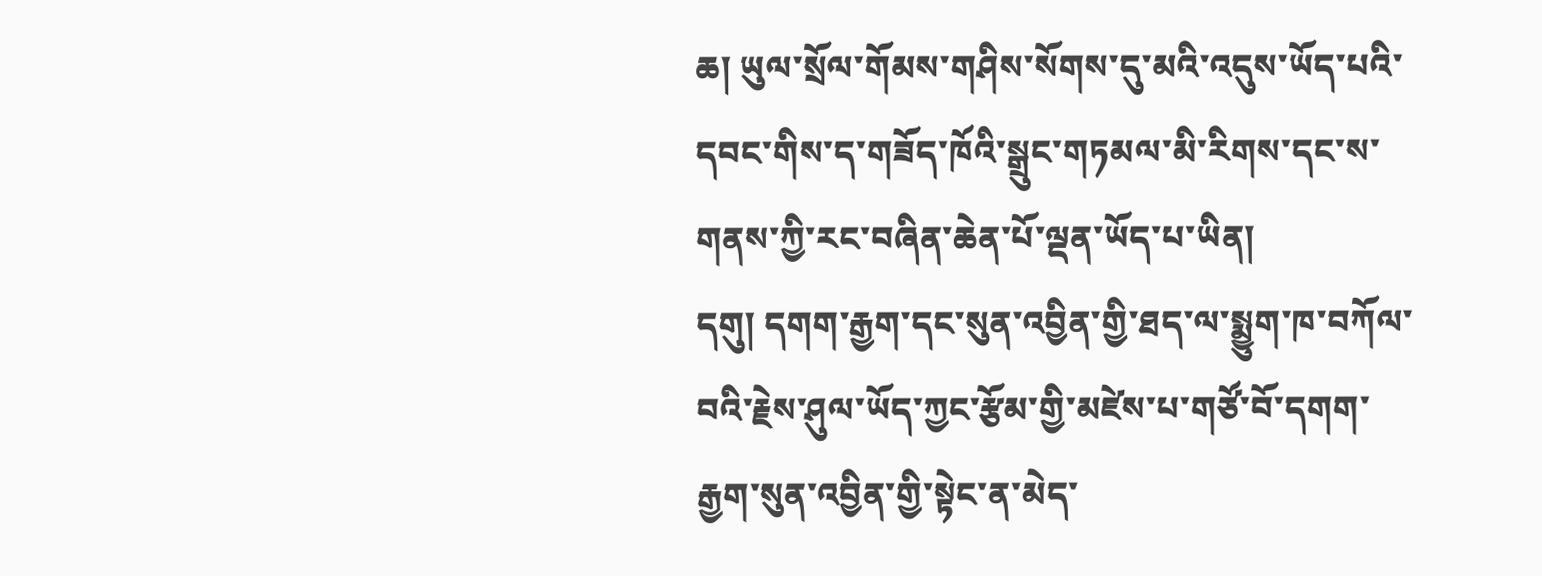ཆ། ཡུལ་སྲོལ་གོམས་གཤིས་སོགས་དུ་མའི་འདུས་ཡོད་པའི་དབང་གིས་ད་གཟོད་ཁོའི་སྒྲུང་གཏམལ་མི་རིགས་དང་ས་གནས་ཀྱི་རང་བཞིན་ཆེན་པོ་ལྡན་ཡོད་པ་ཡིན།
དགུ། དགག་རྒྱག་དང་སུན་འབྱིན་གྱི་ཐད་ལ་སྨྱུག་ཁ་བཀོལ་བའི་རྗེས་ཤུལ་ཡོད་ཀྱང་རྩོམ་གྱི་མཛེས་པ་གཙོ་བོ་དགག་རྒྱག་སུན་འབྱིན་གྱི་སྟེང་ན་མེད་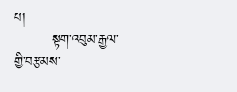པ།
        སྟག་འབུམ་རྒྱལ་གྱི་བརྩམས་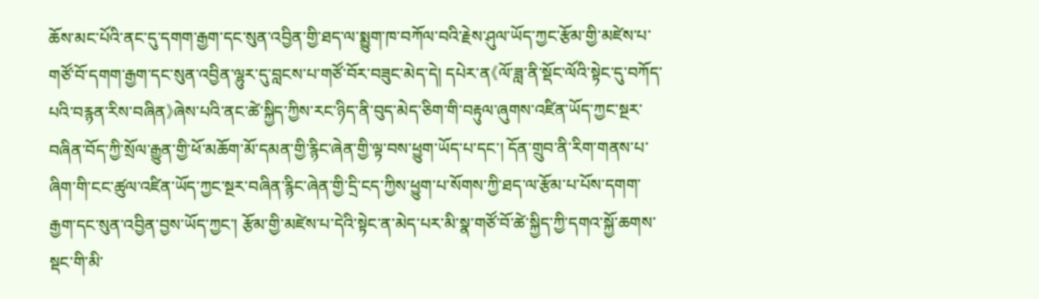ཆོས་མང་པོའི་ནང་དུ་དགག་རྒྱག་དང་སུན་འབྱིན་གྱི་ཐད་ལ་སྨྱུག་ཁ་བཀོལ་བའི་རྗེས་ཤུལ་ཡོད་ཀྱང་རྩོམ་གྱི་མཛེས་པ་གཙོ་བོ་དགག་རྒྱག་དང་སུན་འབྱིན་ལྷུར་དུ་བླངས་པ་གཙོ་བོར་བཟུང་མེད་དེ། དཔེར་ན《ལོ་ཟླ་ནི་སྡོང་ལོའི་སྟེང་དུ་བཀོད་པའི་བརྙན་རིས་བཞིན》ཞེས་པའི་ནང་ཚེ་སྐྱིད་ཀྱིས་རང་ཉིད་ནི་བུད་མེད་ཅིག་གི་བརྟུལ་ཞུགས་འཛིན་ཡོད་ཀྱང་སྔར་བཞིན་བོད་ཀྱི་སྲོལ་རྒྱུན་གྱི་ཕོ་མཆོག་མོ་དམན་གྱི་རྙིང་ཞེན་གྱི་ལྟ་བས་ཕྱུག་ཡོད་པ་དང་། དོན་གྲུབ་ནི་རིག་གནས་པ་ཞིག་གི་ངང་ཚུལ་འཛིན་ཡོད་ཀྱང་སྔར་བཞིན་རྙིང་ཞེན་གྱི་དྲི་ངད་ཀྱིས་ཕྱུག་པ་སོགས་ཀྱི་ཐད་ལ་རྩོམ་པ་པོས་དགག་རྒྱག་དང་སུན་འབྱིན་བྱས་ཡོད་ཀྱང་། རྩོམ་གྱི་མཛེས་པ་དེའི་སྟེང་ན་མེད་པར་མི་སྣ་གཙོ་བོ་ཚེ་སྐྱིད་ཀྱི་དགའ་སྐྱོ་ཆགས་སྡང་གི་མི་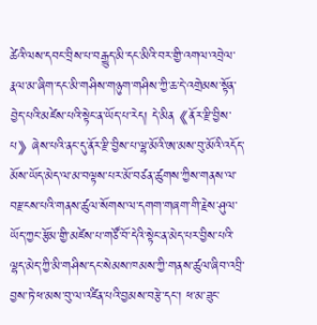ཚེའི་ལས་དབང་བྲིས་པ་བརྒྱུད་མི་དང་མིའི་བར་གྱི་འགལ་འབྲེལ་རྣལ་མ་ཞིག་དང་མི་གཤིས་གཉུག་གཤིས་ཀྱི་ཆ་དེ་འགྲེམས་སྟོན་བྱེད་པའི་མཛེས་པའི་སྟེང་ན་ཡོད་པ་རེད། དེ་མིན《ནོར་རྫི་བྱིས་པ》ཞེས་པའི་ནང་དུ་ནོར་རྫི་བྱིས་པ་ལྷ་མོའི་ཨ་མས་བུ་མོའི་འདོད་མོས་ཡོད་མེད་ལ་མ་བལྟས་པར་མོ་བཙན་ཚུགས་ཀྱིས་གནས་ལ་བརྫངས་པའི་གནས་ཚུལ་སོགས་ལ་དགག་གཞག་གི་རྗེས་ཤུལ་ཡོད་ཀྱང་རྩོམ་གྱི་མཛེས་པ་གཙོ་བོ་དེའི་སྟེང་ན་མེད་པར་བྱིས་པའི་ལྷད་མེད་ཀྱི་མི་གཤིས་དང་སེམས་ཁམས་ཀྱི་གནས་ཚུལ་ཞིབ་འབྲི་བྱས་ཏེ་ཕ་མས་བུ་ལ་འཛིན་པའི་བྱམས་བརྩེ་དང་། ཕ་མ་ཟུང་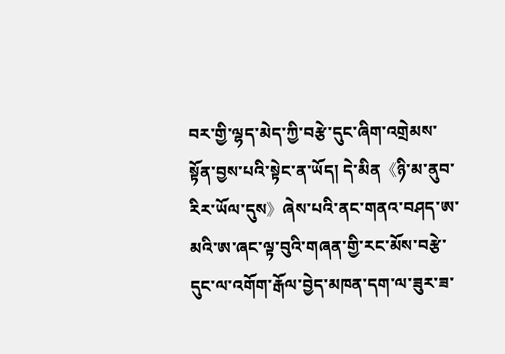བར་གྱི་ལྷད་མེད་ཀྱི་བརྩེ་དུང་ཞིག་འགྲེམས་སྟོན་བྱས་པའི་སྟེང་ན་ཡོད། དེ་མིན《ཉི་མ་ནུབ་རིར་ཡོལ་དུས》ཞེས་པའི་ནང་གནའ་བཤད་ཨ་མའི་ཨ་ཞང་ལྟ་བུའི་གཞན་གྱི་རང་མོས་བརྩེ་དུང་ལ་འགོག་རྒོལ་བྱེད་མཁན་དག་ལ་ཟུར་ཟ་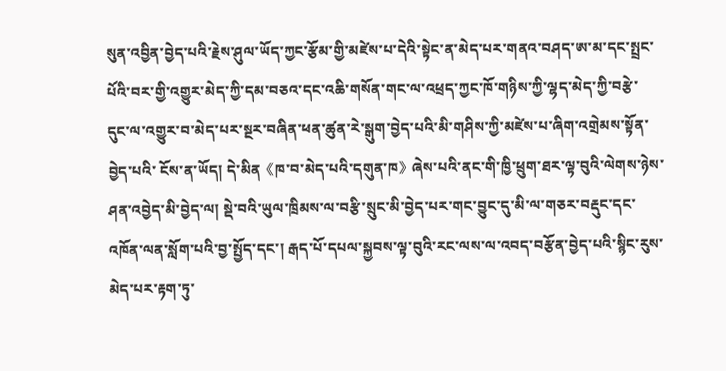སུན་འབྱིན་བྱེད་པའི་རྗེས་ཤུལ་ཡོད་ཀྱང་རྩོམ་གྱི་མཛེས་པ་དེའི་སྟེང་ན་མེད་པར་གནའ་བཤད་ཨ་མ་དང་སྤྲང་པོའི་བར་གྱི་འགྱུར་མེད་ཀྱི་དམ་བཅའ་དང་འཆི་གསོན་གང་ལ་འཕྲད་ཀྱང་ཁོ་གཉིས་ཀྱི་ལྷད་མེད་ཀྱི་བརྩེ་ དུང་ལ་འགྱུར་བ་མེད་པར་སྔར་བཞིན་ཕན་ཚུན་རེ་སྒུག་བྱེད་པའི་མི་གཤིས་ཀྱི་མཛེས་པ་ཞིག་འགྲེམས་སྟོན་བྱེད་པའི་ ངོས་ན་ཡོད། དེ་མིན《ཁ་བ་མེད་པའི་དགུན་ཁ》ཞེས་པའི་ནང་གི་ཁྱི་ཕྲུག་ཐར་ལྟ་བུའི་ལེགས་ཉེས་ཤན་འབྱེད་མི་བྱེད་ལ། སྡེ་བའི་ཡུལ་ཁྲིམས་ལ་བརྩི་སྲུང་མི་བྱེད་པར་གང་བྱུང་དུ་མི་ལ་གཅར་བརྡུང་དང་འཁོན་ལན་སློག་པའི་བྱ་སྤྱོད་དང་། རྒད་པོ་དཔལ་སྐྱབས་ལྟ་བུའི་རང་ལས་ལ་འབད་བརྩོན་བྱེད་པའི་སྙིང་རུས་མེད་པར་རྟག་ཏུ་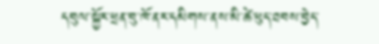དབུལ་སྐྱོར་ཕྲན་བུ་ཁོ་ནར་དམིགས་ནས་མི་ཚེ་ཕུད་ཐབས་བྱེད་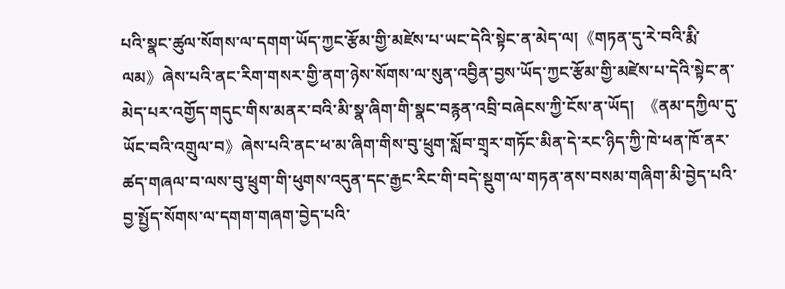པའི་སྣང་ཚུལ་སོགས་ལ་དགག་ཡོད་ཀྱང་རྩོམ་གྱི་མཛེས་པ་ཡང་དེའི་སྟེང་ན་མེད་ལ།《གཏན་དུ་རེ་བའི་རྨི་ལམ》ཞེས་པའི་ནང་རིག་གསར་གྱི་ནག་ཉེས་སོགས་ལ་སུན་འབྱིན་བྱས་ཡོད་ཀྱང་རྩོམ་གྱི་མཛེས་པ་དེའི་སྟེང་ན་མེད་པར་འགྱོད་གདུང་གིས་མནར་བའི་མི་སྣ་ཞིག་གི་སྣང་བརྙན་འབྲི་བཞེངས་ཀྱི་ངོས་ན་ཡོད།  《ནམ་དཀྱིལ་དུ་ཡོང་བའི་འགྲུལ་བ》ཞེས་པའི་ནང་ཕ་མ་ཞིག་གིས་བུ་ཕྲུག་སློབ་གྲྭར་གཏོང་མིན་དེ་རང་ཉིད་ཀྱི་ཁེ་ཕན་ཁོ་ནར་ཚད་གཞལ་བ་ལས་བུ་ཕྲུག་གི་ཕུགས་འདུན་དང་རྒྱང་རིང་གི་བདེ་སྡུག་ལ་གཏན་ནས་བསམ་གཞིག་མི་བྱེད་པའི་བྱ་སྤྱོད་སོགས་ལ་དགག་གཞག་བྱེད་པའི་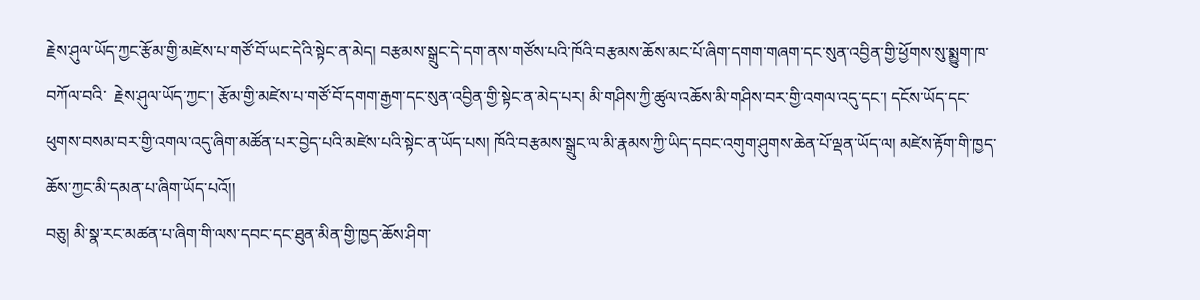རྗེས་ཤུལ་ཡོད་ཀྱང་རྩོམ་གྱི་མཛེས་པ་གཙོ་བོ་ཡང་དེའི་སྟེང་ན་མེད། བརྩམས་སྒྲུང་དེ་དག་ནས་གཙོས་པའི་ཁོའི་བརྩམས་ཆོས་མང་པོ་ཞིག་དགག་གཞག་དང་སུན་འབྱིན་གྱི་ཕྱོགས་སུ་སྨྱུག་ཁ་བཀོལ་བའི་  རྗེས་ཤུལ་ཡོད་ཀྱང་། རྩོམ་གྱི་མཛེས་པ་གཙོ་བོ་དགག་རྒྱག་དང་སུན་འབྱིན་གྱི་སྟེང་ན་མེད་པར། མི་གཤིས་ཀྱི་ཚུལ་འཆོས་མི་གཤིས་བར་གྱི་འགལ་འདུ་དང་། དངོས་ཡོད་དང་ཕུགས་བསམ་བར་གྱི་འགལ་འདུ་ཞིག་མཚོན་པར་བྱེད་པའི་མཛེས་པའི་སྟེང་ན་ཡོད་པས། ཁོའི་བརྩམས་སྒྲུང་ལ་མི་རྣམས་ཀྱི་ཡིད་དབང་འགུག་ཤུགས་ཆེན་པོ་ལྡན་ཡོད་ལ། མཛེས་རྟོག་གི་ཁྱད་ཆོས་ཀྱང་མི་དམན་པ་ཞིག་ཡོད་པའོ།།
བཅུ། མི་སྣ་རང་མཚན་པ་ཞིག་གི་ལས་དབང་དང་ཐུན་མིན་གྱི་ཁྱད་ཆོས་ཤིག་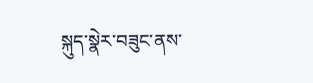སྐུད་སྣེར་བཟུང་ནས་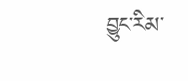བྱུང་རིམ་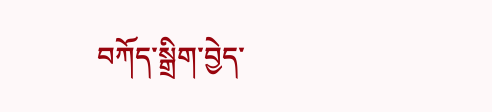བཀོད་སྒྲིག་བྱེད་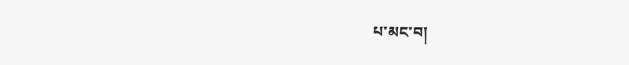པ་མང་བ།